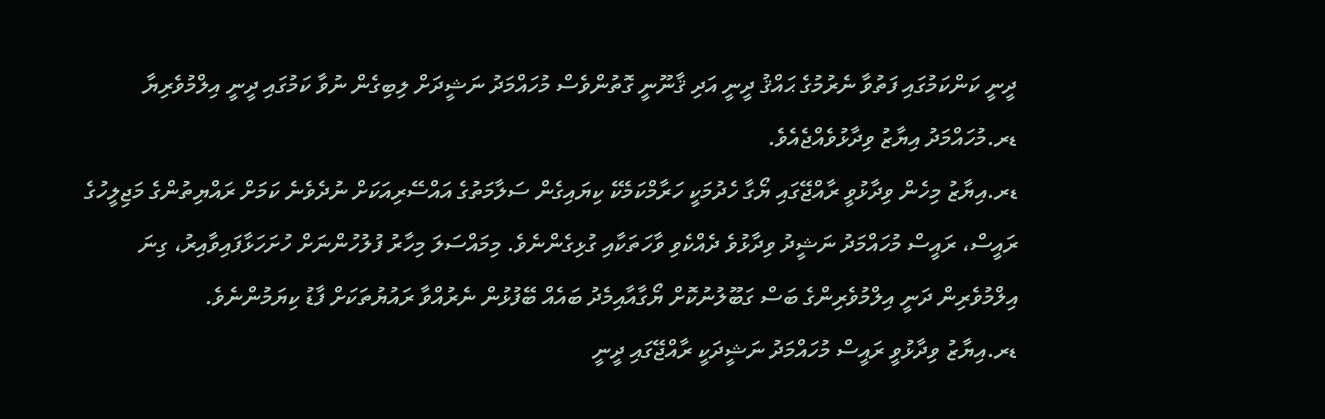ދީނީ ކަންކަމުގައި ފަތުވާ ނެރުމުގެ ޙައްޤު ދީނީ އަދި ޤާނޫނީ ގޮތުންވެސް މުހައްމަދު ނަޝީދަށް ލިބިގެން ނުވާ ކަމުގައި ދީނީ އިލްމުވެރިޔާ ޑރ.މުހައްމަދު އިޔާޒު ވިދާޅުވެއްޖެއެވެ.
ޑރ.އިޔާޒު މިހެން ވިދާޅުވީ ރާއްޖޭގައި ޔޯގާ ހެދުމަކީ ހަރާމްކަމެކޭ ކިޔައިގެން ސަލާމަތުގެ އައްސޭރިއަކަށް ނުދެވެނެ ކަމަށް ރައްޔިތުންގެ މަޖިލީހުގެ ރައީސް، ރައީސް މުހައްމަދު ނަޝީދު ވިދާޅުވެ ދެއްކެވި ވާހަތަކާއި ގުޅިގެންނެވެ. މިމައްސަލަ މިހާރު ފުލުހުންނަށް ހުށަހަޅާފައިވާއިރު، ގިނަ އިލްމުވެރިން ދަނީ އިލްމުވެރިންގެ ބަސް ގަބޫލުނުކޮށް ޔޯގާއާއިމެދު ބައެއް ބޭފުޅުން ނެރުއްވާ ރައުޔުތަކަށް ފާޑު ކިޔަމުންނެވެ.
ޑރ.އިޔާޒު ވިދާޅުވީ ރައީސް މުހައްމަދު ނަޝީދަކީ ރާއްޖޭގައި ދީނީ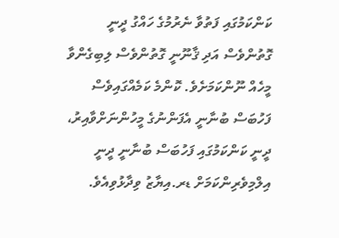ކަންކަމުގައި ފަތުވާ ނެރުމުގެ ހައްގު ދީނީ ގޮތުންވެސް އަދި ޤާނޫނީ ގޮތުންވެސް ލިބިގެންވާ މީހެއް ނޫންކަމަށެވެ. ކޮންމެ ކަމެއްގައިވެސް ފަހުބަސް ބުނާނީ އެފަންނުގެ މީހުންނަށްވާއިރު، ދީނީ ކަންކަމުގައި ފަހުބަސް ބުނާނީ ދީނީ އިލްމިވެރިންކަމަށް ޑރ.އިޔާޒު ވިދާޅުވިއެވެ.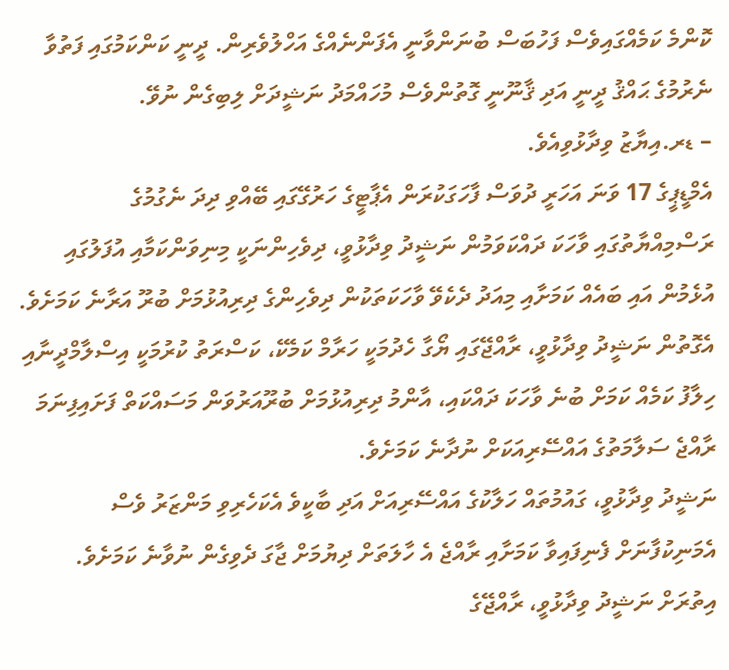ކޮންމެ ކަމެއްގައިވެސް ފަހުބަސް ބުނަންވާނީ އެފަންނެއްގެ އަހްލުވެރިން. ދީނީ ކަންކަމުގައި ފަތުވާ ނެރުމުގެ ޙައްޤު ދީނީ އަދި ޤާނޫނީ ގޮތުންވެސް މުހައްމަދު ނަޝީދަށް ލިބިގެން ނުވޭ.
– ޑރ.އިޔާޒު ވިދާޅުވިއެވެ.
އެމްޑީޕީގެ 17 ވަނަ އަހަރީ ދުވަސް ފާހަގަކުރަން އެޕާޓީގެ ހަރުގޭގައި ބޭއްވި ދިދަ ނެގުމުގެ ރަސްމިއްޔާތުގައި ވާހަކަ ދައްކަވަމުން ނަޝީދު ވިދާޅުވީ، ދިވެހިންނަކީ މިނިވަންކަމާއި އުފަލުގައި އުޅެމުން އައި ބައެއް ކަމަށާއި މިއަދު ދެކެވޭ ވާހަކަތަކުން ދިވެހިންގެ ދިރިއުޅުމަށް ބުރޫ އަރާނެ ކަމަށެވެ. އެގޮތުން ނަޝީދު ވިދާޅުވީ، ރާއްޖޭގައި ޔޯގާ ހެދުމަކީ ހަރާމް ކަމެކޭ، ކަސްރަތު ކުރުމަކީ އިސްލާމްދީނާއި ހިލާފު ކަމެއް ކަމަށް ބުނެ ވާހަކަ ދައްކައި، އާންމު ދިރިއުޅުމަށް ބުރޫއަރުވަން މަސައްކަތް ފަށައިފިނަމަ ރާއްޖެ ސަލާމަތުގެ އައްސޭރިއަކަށް ނުދާނެ ކަމަށެވެ.
ނަޝީދު ވިދާޅުވީ، ގައުމުތައް ހަލާކުގެ އައްސޭރިއަށް އަދި ބާކީވެ އެކަހެރިވި މަންޒަރު ވެސް އެމަނިކުފާނަށް ފެނިފައިވާ ކަމަށާއި ރާއްޖެ އެ ހާލަތަށް ދިޔުމަށް ޖާގަ ދެވިގެން ނުވާނެ ކަމަށެވެ. އިތުރަށް ނަޝީދު ވިދާޅުވީ، ރާއްޖޭގެ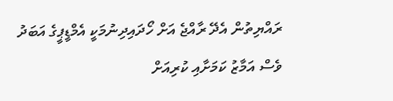ރައްޔިތުން އެދޭ ރާއްޖެ އަށް ހޯދައިދިނުމަކީ އެމްޑީޕީގެ އަބަދު ވެސް އަމާޒު ކަމަށާއި ކުރިއަށް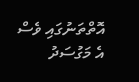އޮތްތަނުގައި ވެސް އެ މަގުސަދު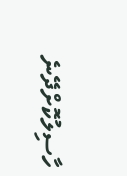ހާސިލުކޮށްދޭނެ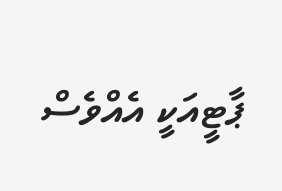ޕާޓީއަކީ އެއްވެސް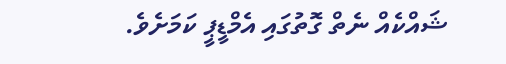ޝައްކެއް ނެތް ގޮތުގައި އެމްޑީޕީ ކަމަށެވެ.